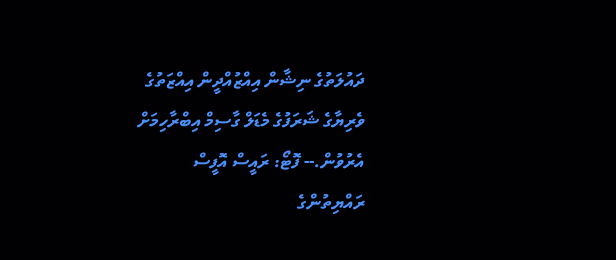ދައުލަތުގެ ނިޝާން އިއްޒުއްދީން އިއްޒަތުގެ ވެރިޔާގެ ޝަރަފުގެ މެޑަލް ގާސިމް އިބްރާހިމަށް އެރުވުން.-- ފޮޓޯ: ރައީސް އޮފީސް
ރައްޔިތުންގެ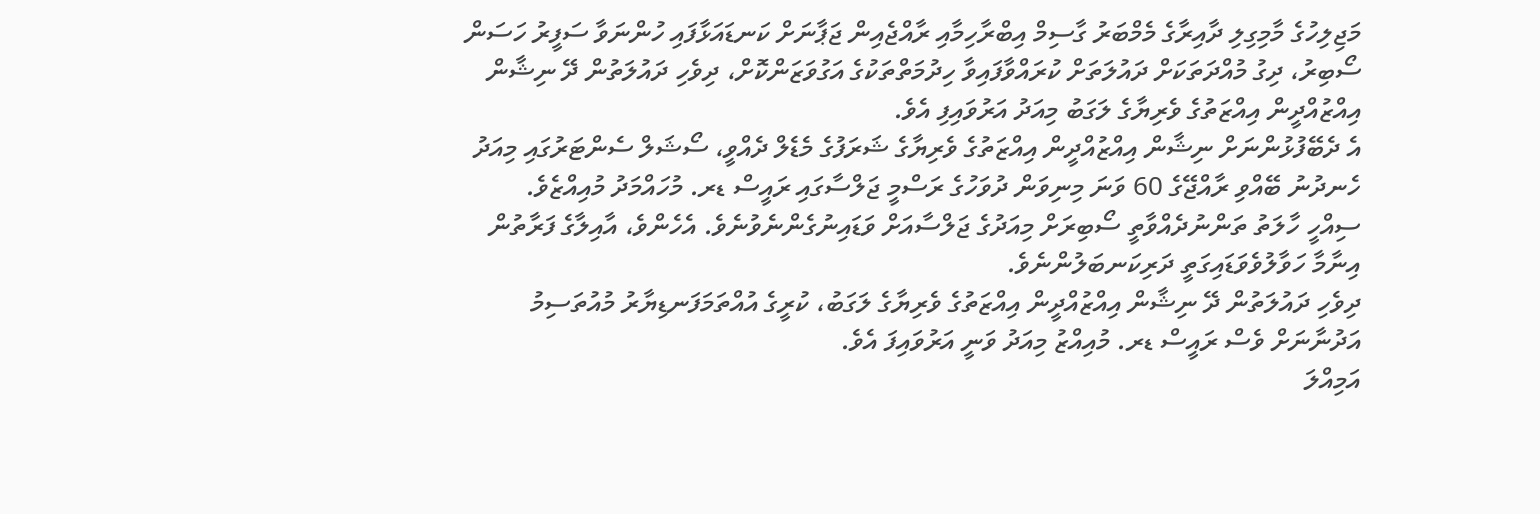މަޖިލިހުގެ މާމިގިލި ދާއިރާގެ މެމްބަރު ގާސިމް އިބްރާހިމާއި ރާއްޖެއިން ޖަޕާނަށް ކަނޑައަޅާފައި ހުންނަވާ ސަފީރު ހަސަން ސޯބިރު، ދިގު މުއްދަތަކަށް ދައުލަތަށް ކުރައްވާފައިވާ ހިދުމަތްތަކުގެ އަގުވަޒަންކޮށް، ދިވެހި ދައުލަތުން ދޭ ނިޝާން އިއްޒުއްދީން އިއްޒަތުގެ ވެރިޔާގެ ލަގަބު މިއަދު އަރުވައިފި އެވެ.
އެ ދެބޭފުޅުންނަށް ނިޝާން އިއްޒުއްދީން އިއްޒަތުގެ ވެރިޔާގެ ޝަރަފުގެ މެޑެލް ދެއްވީ، ސޯޝަލް ސެންޓަރުގައި މިއަދު ހެނދުނު ބޭއްވި ރާއްޖޭގެ 60 ވަނަ މިނިވަން ދުވަހުގެ ރަސްމީ ޖަލްސާގައި ރައީސް ޑރ. މުހައްމަދު މުއިއްޒެވެ.
ސިއްހީ ހާލަތު ތަންނުދެއްވާތީ ސޯބިރަށް މިއަދުގެ ޖަލްސާއަށް ވަޑައިނުގެންނެވުނެވެ. އެހެންވެ، އާއިލާގެ ފަރާތުން އިނާމާ ހަވާލުވެވަޑައިގަތީ ދަރިކަނބަލުންނެވެ.
ދިވެހި ދައުލަތުން ދޭ ނިޝާން އިއްޒުއްދީން އިއްޒަތުގެ ވެރިޔާގެ ލަގަބު، ކުރީގެ އުއްތަމަފަނޑިޔާރު މުއުތަސިމު އަދުނާނަށް ވެސް ރައީސް ޑރ. މުއިއްޒު މިއަދު ވަނީ އަރުވައިފަ އެވެ.
އަމިއްލަ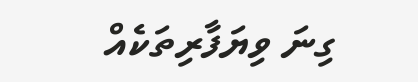ގިނަ ވިޔަފާރިތަކެއް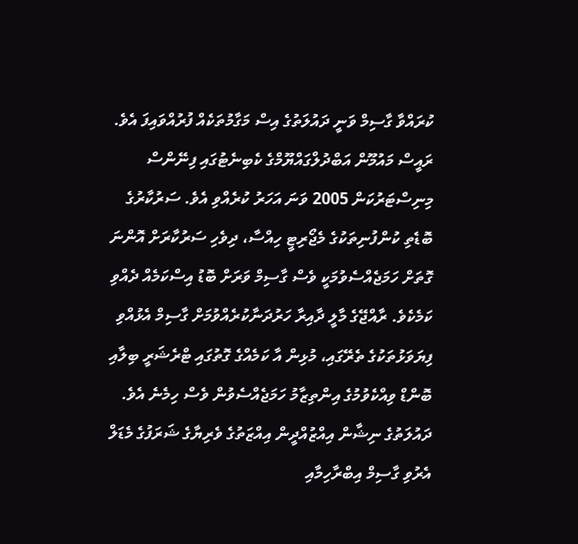ކުރައްވާ ގާސިމް ވަނީ ދައުލަތުގެ އިސް މަގާމުތަކެއް ފުރުއްވައިފަ އެވެ.
ރައީސް މައުމޫން އަބްދުލްގައްޔޫމްގެ ކެބިނެޓުގައި ފިނޭންސް މިނިސްޓަރުކަން 2005 ވަނަ އަހަރު ކުރެއްވި އެވެ. ސަރުކާރުގެ ބޮޑެތި ކުންފުނިތަކުގެ މެޖޯރިޓީ ހިއްސާ، ދިވެހި ސަރުކާރަށް އޮންނަ ގޮތަށް ހަމަޖެއްސެވުމަކީ ވެސް ގާސިމް ވަރަށް ބޮޑު އިސްކަމެއް ދެއްވި ކަމެކެވެ. ރާއްޖޭގެ މާލީ ދާއިރާ ހަރުދަނާކުރެއްވުމަށް ގާސިމް އެޅުއްވި ފިޔަވަޅުތަކުގެ ތެރޭގައި، މުޅިން އާ ކަމެއްގެ ގޮތުގައި ޓްރެޝަރީ ބިލާއި ބޮންޑް ވިއްކެވުމުގެ އިންތިޒާމު ހަމަޖެއްސެވުން ވެސް ހިމެނެ އެވެ.
ދައުލަތުގެ ނިޝާން އިއްޒުއްދީން އިއްޒަތުގެ ވެރިޔާގެ ޝަރަފުގެ މެޑަލް އެރުވި ގާސިމް އިބްރާހިމާއި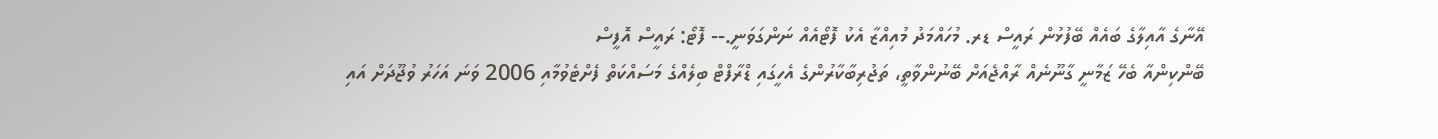އޭނާގެ އާއިލާގެ ބައެއް ބޭފުޅުން ރައީސް ޑރ. މުހައްމަދު މުއިއްޒާ އެކު ފޮޓޯއެއް ނަންގަވަނީ.-- ފޮޓޯ: ރައީސް އޮފީސް
ބޭންކިންއާ ބެހޭ ޒަމާނީ ގާނޫނެއް ރާއްޖެއަށް ބޭނުންވާތީ، ތަޖުރިބާކާރުންގެ އެހީގައި ޑްރާފްޓް ބިލެއްގެ މަސައްކަތް ފެށްޓެވުމާއި 2006 ވަނަ އަހަރު ވުޖޫދަށް އައި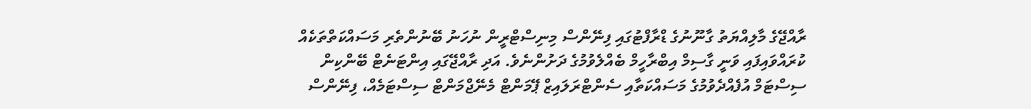ރާއްޖޭގެ މާލިއްޔަތު ގާނޫނުގެ ޑްރާފްޓުގައި ފިނޭންސް މިނިސްޓްރީން ނުހަނު ބޭނުންތެރި މަސައްކަތްތަކެއް ކުރައްވައިފައި ވަނީ ގާސިމް އިބްރާހީމް ބެއްލެވުމުގެ ދަށުންނެވެ. އަދި ރާއްޖޭގައި އިންޓަނެޓް ބޭންކިން ސިސްޓަމް އުފެއްދެވުމުގެ މަސައްކަތާއި ސެންޓްރަލައިޒް ޕޭމަންޓް މެނޭޖްމަންޓް ސިސްޓަމެއް، ފިނޭންސް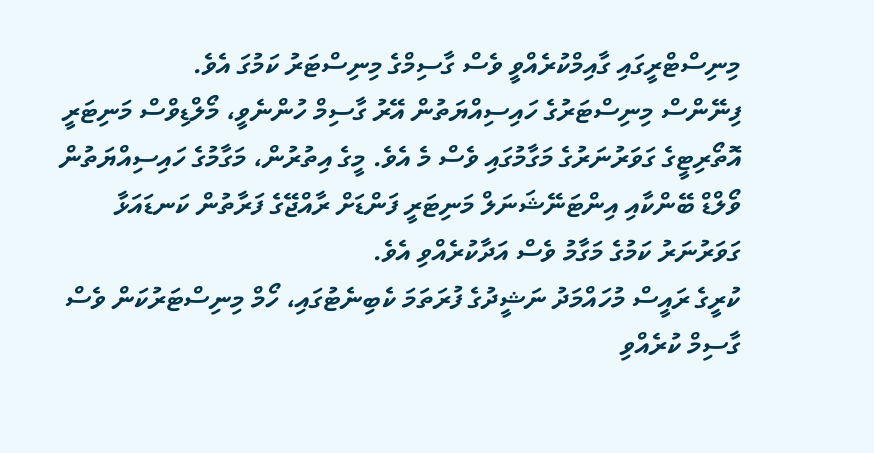މިނިސްޓްރީގައި ގާއިމްކުރެއްވީ ވެސް ގާސިމްގެ މިނިސްޓަރު ކަމުގަ އެވެ.
ފިނޭންސް މިނިސްޓަރުގެ ހައިސިއްޔަތުން އޭރު ގާސިމް ހުންނެވީ، މޯލްޑިވްސް މަނިޓަރީ އޮތޯރިޓީގެ ގަވަރުނަރުގެ މަގާމުގައި ވެސް މެ އެވެ. މީގެ އިތުރުން، މަގާމުގެ ހައިސިއްޔަތުން ވޯލްޑް ބޭންކާއި އިންޓަނޭޝަނަލް މަނިޓަރީ ފަންޑަށް ރާއްޖޭގެ ފަރާތުން ކަނޑައަޅާ ގަވަރުނަރު ކަމުގެ މަގާމު ވެސް އަދާކުރެއްވި އެވެ.
ކުރީގެ ރައީސް މުހައްމަދު ނަޝީދުގެ ފުރަތަމަ ކެބިނެޓުގައި، ހޯމް މިނިސްޓަރުކަން ވެސް ގާސިމް ކުރެއްވި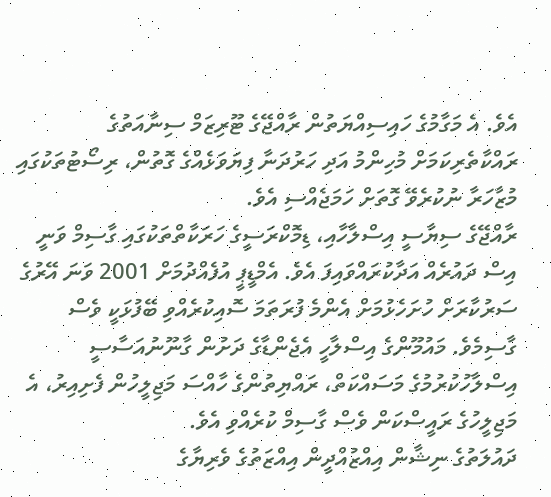އެވެ. އެ މަގާމުގެ ހައިސިއްޔަތުން ރާއްޖޭގެ ޓޫރިޒަމް ސިނާއަތުގެ ރައްކާތެރިކަމަށް މުހިންމު އަދި ހަރުދަނާ ފިޔަވަޅެއްގެ ގޮތުން، ރިސޯޓުތަކުގައި މުޒާހަރާ ނުކުރެވޭ ގޮތަށް ހަމަޖެއްސި އެވެ.
ރާއްޖޭގެ ސިޔާސީ އިސްލާހާއި، ޑިމޮކްރަސީގެ ހަރަކާތްތަކުގައި ގާސިމް ވަނީ އިސް ދައުރެއް އަދާކުރައްވައިފަ އެވެ. އެމްޑީޕީ އުފެއްދުމަށް 2001 ވަނަ އޭރުގެ ސަރުކާރަށް ހުށަހެޅުމަށް އެންމެ ފުރަތަމަ ސޮއިކުރެއްވި ބޭފުޅަކީ ވެސް ގާސިމެވެ. މައުމޫންގެ އިސްލާހީ އެޖެންޑާގެ ދަށުން ގާނޫނުއަސާސީ އިސްލާހުކުރުމުގެ މަސައްކަތް، ރައްޔިތުންގެ ހާއްސަ މަޖިލީހުން ފެށިއިރު، އެ މަޖިލީހުގެ ރައީސްކަން ވެސް ގާސިމް ކުރެއްވި އެވެ.
ދައުލަތުގެ ނިޝާން އިއްޒުއްދީން އިއްޒަތުގެ ވެރިޔާގެ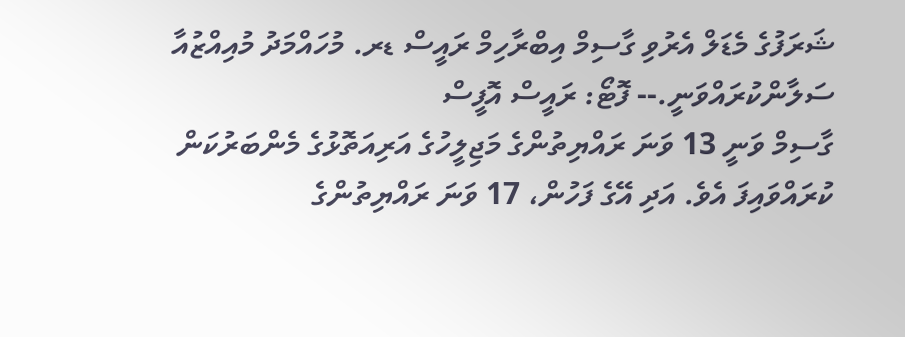ޝަރަފުގެ މެޑަލް އެރުވި ގާސިމް އިބްރާހިމް ރައީސް ޑރ. މުހައްމަދު މުއިއްޒުއާ ސަލާންކުރައްވަނީ.-- ފޮޓޯ: ރައީސް އޮފީސް
ގާސިމް ވަނީ 13 ވަނަ ރައްޔިތުންގެ މަޖިލީހުގެ އަރިއަތޮޅުގެ މެންބަރުކަން ކުރައްވައިފަ އެވެ. އަދި އޭގެ ފަހުން، 17 ވަނަ ރައްޔިތުންގެ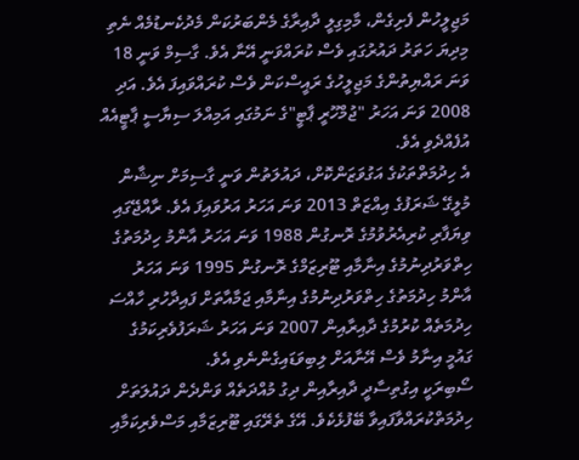މަޖިލީހުން ފެށިގެން، މާމިގިލީ ދާއިރާގެ މެންބަރުކަން މެދުކެނޑުމެއް ނެތި މިދިޔަ ހަތަރު ދައުރުގައި ވެސް ކުރައްވަނީ އޭނާ އެވެ. ގާސިމް ވަނީ 18 ވަނަ ރައްޔިތުންގެ މަޖިލީހުގެ ރައީސްކަން ވެސް ކުރައްވައިފަ އެވެ. އަދި 2008 ވަނަ އަހަރު "ޖުމްހޫރީ ޕާޓީ"ގެ ނަމުގައި އަމިއްލަ ސިޔާސީ ޕާޓީއެއް އުފެއްދެވި އެވެ.
އެ ހިދުމަތްތަކުގެ އަގުވަޒަންކޮށް، ދައުލަތުން ވަނީ ގާސިމަށް ނިޝާން މުލީގޭ ޝަރަފުގެ އިއްޒަތް 2013 ވަނަ އަހަރު އަރުވައިފަ އެވެ. ރާއްޖޭގައި ވިޔަފާރި ކުރިއެރުވުމުގެ ރޮނގުން 1988 ވަނަ އަހަރު އާންމު ހިދުމަތުގެ ހިތްވަރުދިނުމުގެ އިނާމާއި ޓޫރިޒަމްގެ ރޮނގުން 1995 ވަނަ އަހަރު އާންމު ހިދުމަތުގެ ހިތްވަރުދިނުމުގެ އިނާމާއި ޖަމާއާތަށް ފައިދާހުރި ހާއްސަ ހިދުމަތެއް ކުރުމުގެ ދާއިރާއިން 2007 ވަނަ އަހަރު ޝަރަފުވެރިކަމުގެ ގައުމީ އިނާމު ވެސް އޭނާއަށް ލިބިވަޑައިގެންނެވި އެވެ.
ސޯބިރަކީ އިގުތިސާދީ ދާއިރާއިން ދިގު މުއްދަތެއް ވަންދެން ދައުލަތަށް ހިދުމަތްކުރައްވާފައިވާ ބޭފުޅެކެވެ. އޭގެ ތެރޭގައި ޓޫރިޒަމާއި މަސްވެރިކަމާއި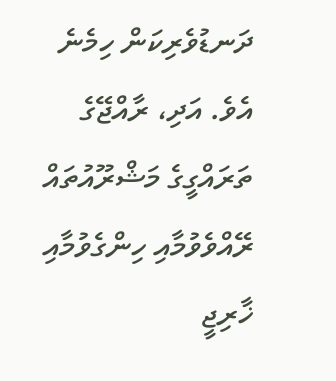ދަނޑުވެރިކަން ހިމެނެ އެވެ. އަދި، ރާއްޖޭގެ ތަރައްގީގެ މަޝްރޫއުތައް ރޭއްވެވުމާއި ހިންގެވުމާއި ޚާރިޖީ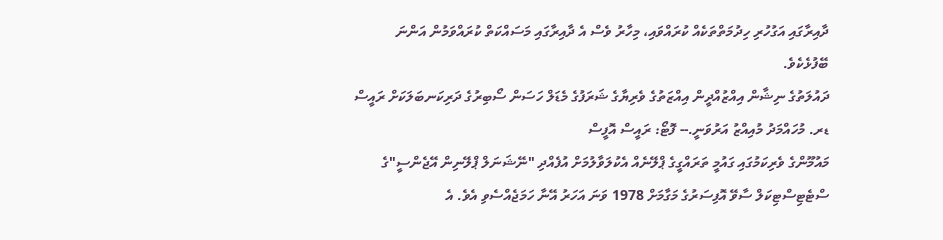ދާއިރާގައި އަގުހުރި ހިދުމަތްތަކެއް ކުރައްވައި، މިހާރު ވެސް އެ ދާއިރާގައި މަސައްކަތް ކުރައްވަމުން އަންނަ ބޭފުޅެކެވެ.
ދައުލަތުގެ ނިޝާން އިއްޒުއްދީން އިއްޒަތުގެ ވެރިޔާގެ ޝަރަފުގެ މެޑަލް ހަސަން ސޯބިރުގެ ދަރިކަނބަލަކަށް ރައީސް ޑރ. މުހައްމަދު މުއިއްޒު އަރުވަނީ.-- ފޮޓޯ: ރައީސް އޮފީސް
މައުމޫންގެ ވެރިކަމުގައި ގައުމީ ތަރައްގީގެ ޕްލޭނެއް އެކުލަވާލުމަށް އުފެއްދި "ނޭޝަނަލް ޕްލޭނިން އޭޖެންސީ"ގެ ސްޓެޓިސްޓިކަލް ސާވޭ އޮފިސަރުގެ މަގާމަށް 1978 ވަނަ އަހަރު އޭނާ ހަމަޖެއްސެވި އެވެ. އެ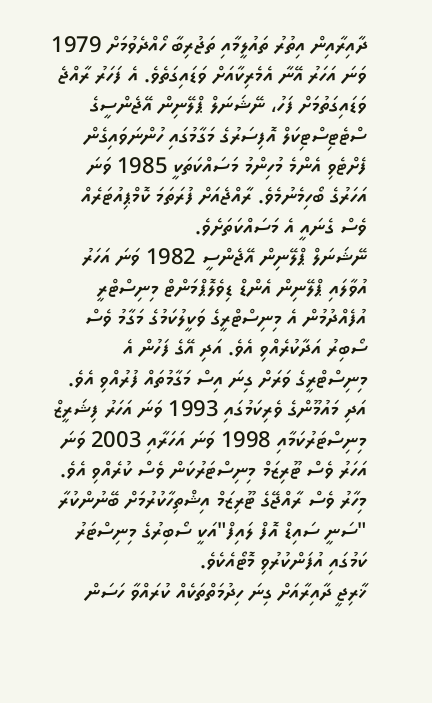ދާއިރާއިން އިތުރު ތައުލީމާއި ތަޖުރިބާ ހޯއްދެވުމަށް 1979 ވަނަ އަހަރު އޭނާ އެމެރިކާއަށް ވަޑައިގަތެވެ. އެ ފަހަރު ރާއްޖެ ވަޑައިގަތުމަށް ފަހު، ނޭޝަނަލް ޕްލޭނިން އޭޖެންސީގެ ސްޓެޓިސްޓިކަލް އޮފިސަރުގެ މަގާމުގައި ހުންނަވައިގެން ފެށްޓެވި އެންމެ މުހިންމު މަސައްކަތަކީ 1985 ވަނަ އަހަރުގެ ބޯހިމެނުމެވެ. ރާއްޖެއަށް ފުރަތަމަ ކޮމްޕިއުޓަރެއް ވެސް ގެނައީ އެ މަސައްކަތަށެވެ.
ނޭޝަނަލް ޕްލޭނިން އޭޖެންސީ 1982 ވަނަ އަހަރު އުވާލައި ޕްލޭނިން އެންޑް ޑިވެލޮޕްމަންޓް މިނިސްޓްރީ އުފެއްދުމުން އެ މިނިސްޓްރީގެ ވަކީލުކަމުގެ މަގާމު ވެސް ސޯބިރު އަދާކުރެއްވި އެވެ. އަދި އޭގެ ފަހުން އެ މިނިސްޓްރީގެ ވަރަށް ގިނަ އިސް މަގާމުތައް ފުރުއްވި އެވެ. އަދި މައުމޫންގެ ވެރިކަމުގައި 1993 ވަނަ އަހަރު ފިޝަރީޒް މިނިސްޓަރުކަމާއި 1998 ވަނަ އަހަރާއި 2003 ވަނަ އަހަރު ވެސް ޓޫރިޒަމް މިނިސްޓަރުކަން ވެސް ކުރެއްވި އެވެ.
މިހާރު ވެސް ރާއްޖޭގެ ޓޫރިޒަމް އިޝްތިހާކުރުމަށް ބޭނުންކުރާ "ސަނީ ސައިޑް އޮފް ލައިފް"އަކީ ސޯބިރުގެ މިނިސްޓަރު ކަމުގައި އުފަންކުރުވި މޮޓޯއެކެވެ.
ޚާރިޖީ ދާއިރާއަށް ގިނަ ހިދުމަތްތަކެއް ކުރައްވާ ހަސަން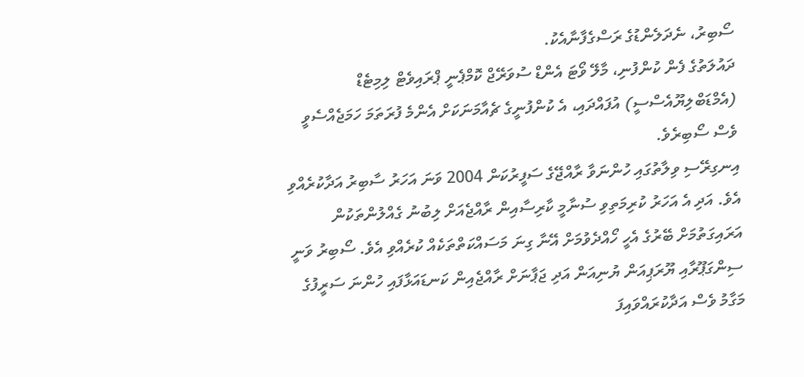ސޯބިރު، ނެދަލެންޑުގެ ރަސްގެފާނާއެކު.
ދައުލަތުގެ ފެން ކުންފުނި، މާލޭ ވޯޓަ އެންޑް ސުވަރޭޖް ކޮމްޕެނީ ޕްރައިވެޓް ލިމިޓެޑް (އެމްޑަބްލިޔޫއެސްސީ) އުފައްދައި، އެ ކުންފުނީގެ ޗެއާމަނަކަށް އެންމެ ފުރަތަމަ ހަމަޖެއްސެވީ ވެސް ސޯބިރެވެ.
އިނގިރޭސި ވިލާތުގައި ހުންނަވާ ރާއްޖޭގެ ސަފީރުކަން 2004 ވަނަ އަހަރު ސާބިރު އަދާކުރެއްވި އެވެ. އަދި އެ އަހަރު ކުރިމަތިވި ސުނާމީ ކާރިސާއިން ރާއްޖެއަށް ލިބުނު ގެއްލުންތަކުން އަރައިގަތުމަށް ބޭރުގެ އެހީ ހޯއްދެވުމަށް އޭނާ ގިނަ މަސައްކަތްތަކެއް ކުރެއްވި އެވެ. ސޯބިރު ވަނީ ސިންގަޕޫރާއި ޔޫރަޕިއަން ޔުނިއަން އަދި ޖަޕާނަށް ރާއްޖެއިން ކަނޑައަޅާފައި ހުންނަ ސަރީފުގެ މަގާމު ވެސް އަދާކުރައްވައިފަ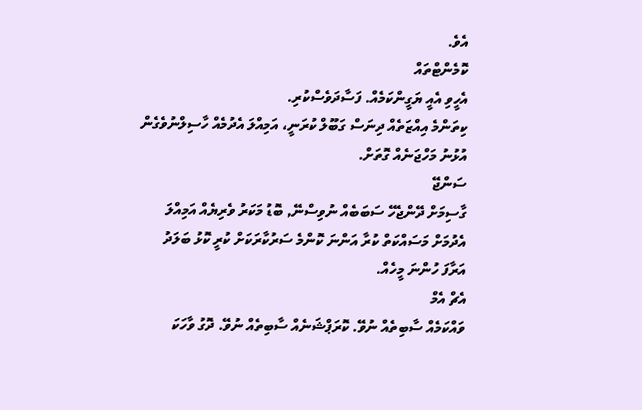އެވެ.
ކޮމެންޓްތައް
އެހީވި އެއީ ޔަގީންކަމެއް. ފަސާދަވެސްކުރި.
ކިތަންމެ އިއްޒަތެއް ދިނަސް ގަބޫލް ކުރަނީ، އަމިއްލަ އެދުމެއް ހާސިލްނުވެގެން އުޅުނު މަހްޖަނެއް ގޮތަށް.
ސަންޖޭ
ގާސިމަށް ދޭންޖެހޭ ސަބަބެއް ނުވިސްނޭ, ބޮޑު މަކަރު ވެރިޔެއް އަމިއްލަ އެދުމަށް މަސައްކަތް ކުރާ އަންނަ ކޮންމެ ސަރުކާރަކަށް ކުރީ ކޮޅު ބަލަދު އަރާފަ ހުންނަ މީހެއް.
އެޗް އެމް
ވައްކަމެއް ސާބިތެއް ނުވޭ. ކޮރަޕްޝަނެއް ސާބިތެއް ނުވޭ. ދޮގު ވާހަކަ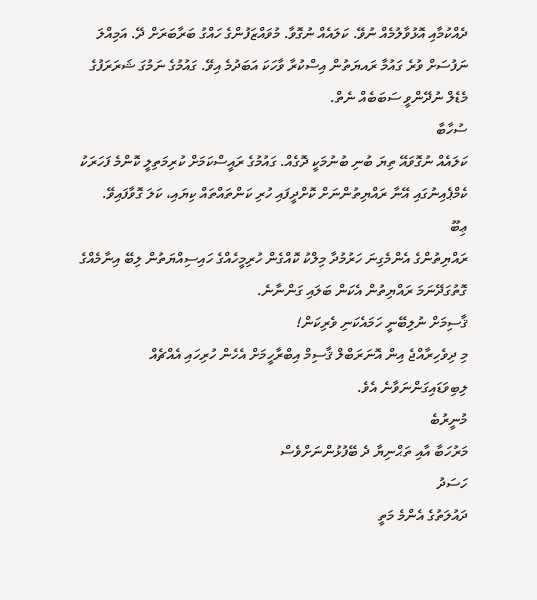ދެއްކުމާއި އޮޅުވާލުމެއް ނުވޭ. ކަލައެއް ނުގޮވާ. މުވައްޒަފުންގެ ހައްގު ބަރާބަރަށް ދޭ. އަމިއްލަ ނަފުސަށް ވުރެ ގައުމާ ރައޔަތުން އިސްކުރާ ވާހަކަ އަބަދުމެ އިވޭ. ގައުމުގެ ނަމުގަ ޝަރަރަފުގެ މެޑެލް ނުދޭންވީ ސަބަބެއް ނެތް.
ސުހާބާ
ކަލައެއް ނުގޮވައޭ ތިޔަ ބުނި ބުނުމަކީ ދޮގެއް. ގައުމުގެ ރައީސްކަމަށް ކުރިމަތިލީ ކޮންމެ ފަހަރަކު ކެމްޕެއިނުގައި އޭނާ ރައްޔިތުންނަށް ކޮށްދީފައި ހުރި ކަންތައްތައް ކިޔައި، ކަލަ ގޮވާފައިވޭ.
ޢިބޫ
ރައްޔިތުންގެ އެންމެގިނަ ހަރުމުދާ މިލްކު ކޮއްގެން ހުރިމީހެއްގެ ހައިސިއްޔަތުން ލިބޭ އިނާމެއްގެ ގޮތުގަދޭނަމަ ރައްޔިތުން އެކަން ބަލައި ގަންނާނެ.
ޤާސިމަށް ނުލިބޭނީ ހަމައެކަނި ވެރިކަން!
މި ދިވެހިރާއްޖެ އިން އޮނަރަބްލް ޤާސިމް އިބްރާހީމަށް އެހެން ހުރިހައި އެއްޗެއް ލިބިވަޑައިގަންނަވާނެ އެވެ.
މުނީރުބެ
މަރުހަބާ އާއި ތަޙްނިޔާ ދެ ބޭފުޅުންނަށްވެސް
ހަސަދު
ދައުލަތުގެ އެންމެ މަތީ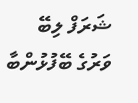ޝަރަފް ލިބޭ ވަރުގެ ބޭފުޅުންބާ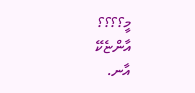މީ؟؟؟؟
އާންޏެކޭ
އާނ.